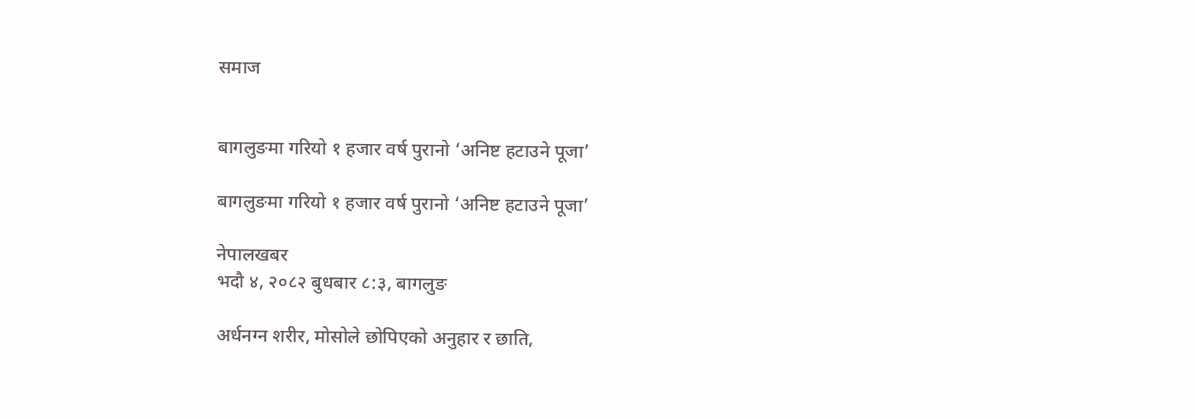समाज


बागलुङमा गरियो १ हजार वर्ष पुरानो ‘अनिष्ट हटाउने पूजा’

बागलुङमा गरियो १ हजार वर्ष पुरानो ‘अनिष्ट हटाउने पूजा’

नेपालखबर
भदौ ४, २०८२ बुधबार ८:३, बागलुङ

अर्धनग्न शरीर, मोसोले छोपिएको अनुहार र छाति,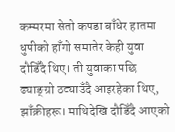कम्मरमा सेतो कपडा बाँधेर हातमा धुपीको हाँगो समातेर केही युवा दौडिँदै थिए। ती युवाका पछि ढ्याङ्ग्रो ठट्याउँदै आइरहेका थिए, झाँक्रीहरू। माथिदेखि दौडिँदै आएको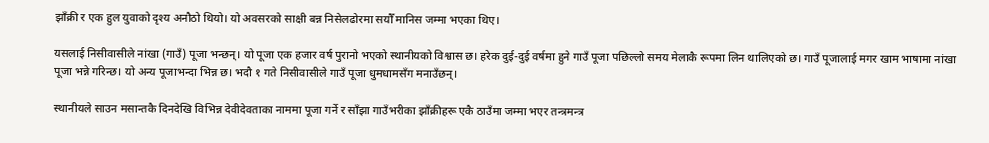झाँक्री र एक हुल युवाको दृश्य अनौठो थियो। यो अवसरको साक्षी बन्न निसेलढोरमा सयौँ मानिस जम्मा भएका थिए।

यसलाई निसीवासीले नांखा (गाउँ) पूजा भन्छन्। यो पूजा एक हजार वर्ष पुरानो भएको स्थानीयको विश्वास छ। हरेक दुई-दुई वर्षमा हुने गाउँ पूजा पछिल्लो समय मेलाकै रूपमा लिन थालिएको छ। गाउँ पूजालाई मगर खाम भाषामा नांखा पूजा भन्ने गरिन्छ। यो अन्य पूजाभन्दा भिन्न छ। भदौ १ गते निसीवासीले गाउँ पूजा धुमधामसँग मनाउँछन्।

स्थानीयले साउन मसान्तकै दिनदेखि विभिन्न देवीदेवताका नाममा पूजा गर्ने र साँझा गाउँभरीका झाँक्रीहरू एकै ठाउँमा जम्मा भएर तन्त्रमन्त्र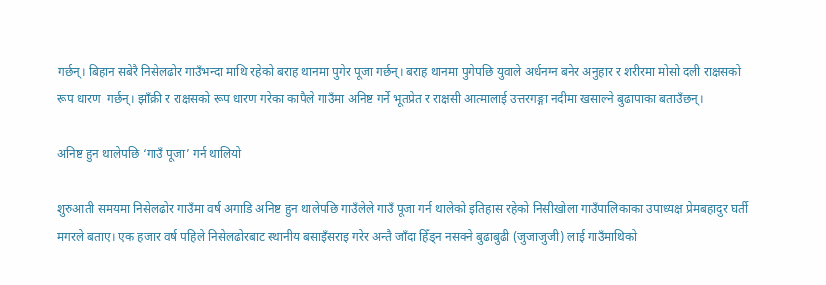गर्छन्। बिहान सबेरै निसेलढोर गाउँभन्दा माथि रहेको बराह थानमा पुगेर पूजा गर्छन्। बराह थानमा पुगेपछि युवाले अर्धनग्न बनेर अनुहार र शरीरमा मोसो दली राक्षसको रूप धारण  गर्छन्। झाँक्री र राक्षसको रूप धारण गरेका कापैले गाउँमा अनिष्ट गर्ने भूतप्रेत र राक्षसी आत्मालाई उत्तरगङ्गा नदीमा खसाल्ने बुढापाका बताउँछन्।

अनिष्ट हुन थालेपछि ‘गाउँ पूजा’ गर्न थालियो

शुरुआती समयमा निसेलढोर गाउँमा वर्ष अगाडि अनिष्ट हुन थालेपछि गाउँलेले गाउँ पूजा गर्न थालेको इतिहास रहेको निसीखोला गाउँपालिकाका उपाध्यक्ष प्रेमबहादुर घर्ती मगरले बताए। एक हजार वर्ष पहिले निसेलढोरबाट स्थानीय बसाइँसराइ गरेर अन्तै जाँदा हिँड्न नसक्ने बुढाबुढी (जुजाजुजी) लाई गाउँमाथिको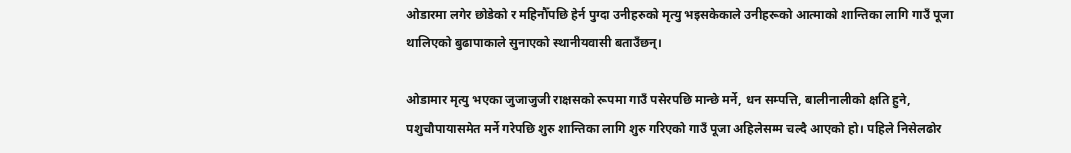ओडारमा लगेर छोडेको र महिनौँपछि हेर्न पुग्दा उनीहरुको मृत्यु भइसकेकाले उनीहरूको आत्माको शान्तिका लागि गाउँ पूजा थालिएको बुढापाकाले सुनाएको स्थानीयवासी बताउँछन्।

ओडामार मृत्यु भएका जुजाजुजी राक्षसको रूपमा गाउँ पसेरपछि मान्छे मर्ने, धन सम्पत्ति, बालीनालीको क्षति हुने, पशुचौपायासमेत मर्ने गरेपछि शुरु शान्तिका लागि शुरु गरिएको गाउँ पूजा अहिलेसम्म चल्दै आएको हो। पहिले निसेलढोर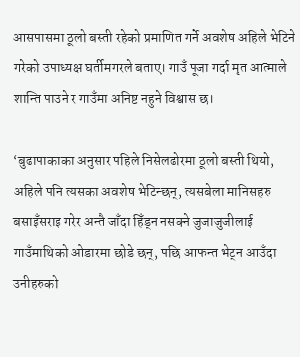आसपासमा ठूलो बस्ती रहेको प्रमाणित गर्ने अवशेष अहिले भेटिने गरेको उपाध्यक्ष घर्तीमगरले बताए। गाउँ पूजा गर्दा मृत आत्माले शान्ति पाउने र गाउँमा अनिष्ट नहुने विश्वास छ।

‘बुढापाकाका अनुसार पहिले निसेलढोरमा ठूलो बस्ती थियो, अहिले पनि त्यसका अवशेष भेटिन्छन्, त्यसबेला मानिसहरु बसाइँसराइ गरेर अन्तै जाँदा हिँड्न नसक्ने जुजाजुजीलाई गाउँमाथिको ओडारमा छोडे छन्, पछि आफन्त भेट्न आउँदा उनीहरुको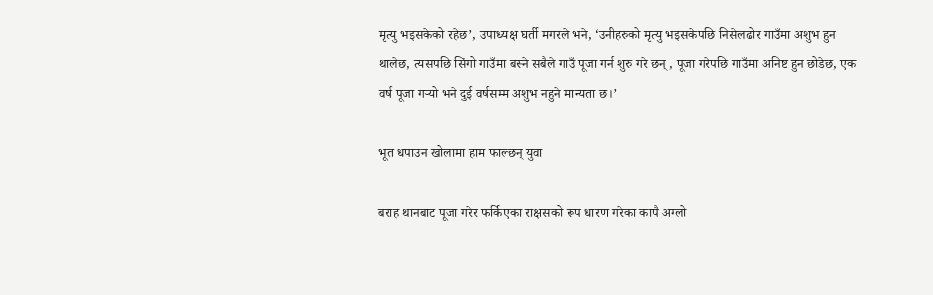मृत्यु भइसकेको रहेछ’, उपाध्यक्ष घर्ती मगरले भने, ‘उनीहरुको मृत्यु भइसकेपछि निसेलढोर गाउँमा अशुभ हुन थालेछ, त्यसपछि सिंगो गाउँमा बस्ने सबैले गाउँ पूजा गर्न शुरु गरे छन्, पूजा गरेपछि गाउँमा अनिष्ट हुन छोडेछ, एक वर्ष पूजा गर्‍यो भने दुई वर्षसम्म अशुभ नहुने मान्यता छ।’

भूत धपाउन खोलामा हाम फाल्छन् युवा

बराह थानबाट पूजा गरेर फर्किएका राक्षसको रूप धारण गरेका कापै अग्लो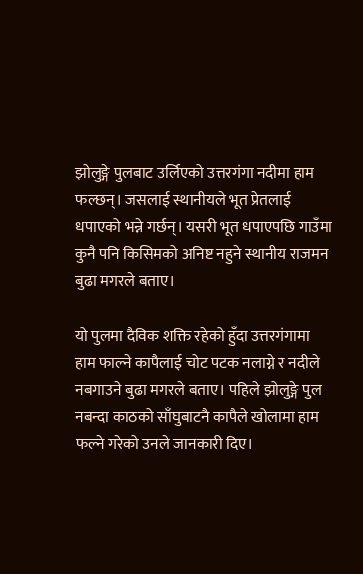झोलुङ्गे पुलबाट उर्लिएको उत्तरगंगा नदीमा हाम फल्छन्। जसलाई स्थानीयले भूत प्रेतलाई धपाएको भन्ने गर्छन्। यसरी भूत धपाएपछि गाउँमा कुनै पनि किसिमको अनिष्ट नहुने स्थानीय राजमन बुढा मगरले बताए।

यो पुलमा दैविक शक्ति रहेको हुँदा उत्तरगंगामा हाम फाल्ने कापैलाई चोट पटक नलाग्ने र नदीले नबगाउने बुढा मगरले बताए। पहिले झोलुङ्गे पुल नबन्दा काठको साँघुबाटनै कापैले खोलामा हाम फल्ने गरेको उनले जानकारी दिए।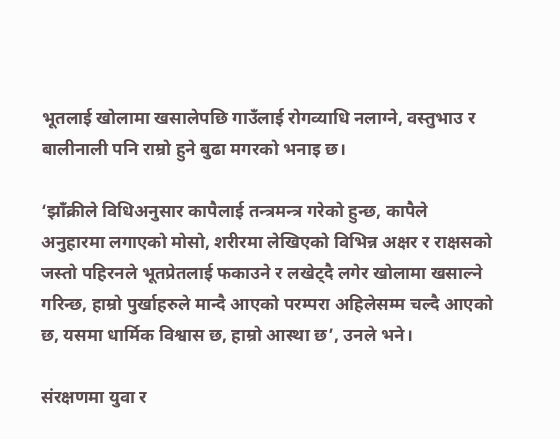भूतलाई खोलामा खसालेपछि गाउँलाई रोगव्याधि नलाग्ने, वस्तुभाउ र बालीनाली पनि राम्रो हुने बुढा मगरको भनाइ छ।

‘झाँक्रीले विधिअनुसार कापैलाई तन्त्रमन्त्र गरेको हुन्छ, कापैले अनुहारमा लगाएको मोसो, शरीरमा लेखिएको विभिन्न अक्षर र राक्षसको जस्तो पहिरनले भूतप्रेतलाई फकाउने र लखेट्दै लगेर खोलामा खसाल्ने गरिन्छ, हाम्रो पुर्खाहरुले मान्दै आएको परम्परा अहिलेसम्म चल्दै आएको छ, यसमा धार्मिक विश्वास छ, हाम्रो आस्था छ’, उनले भने।

संरक्षणमा युवा र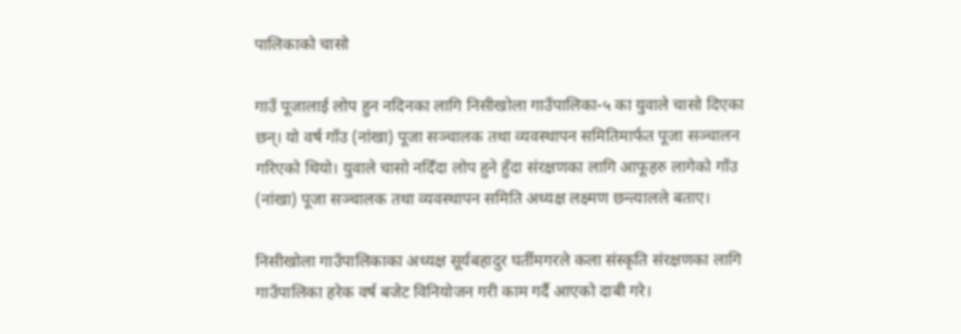पालिकाको चासो

गाउँ पूजालाई लोप हुन नदिनका लागि निसीखोला गाउँपालिका-५ का युवाले चासो दिएका छन्। यो वर्ष गाँउ (नांखा) पूजा सञ्चालक तथा व्यवस्थापन समितिमार्फत पूजा सञ्चालन गरिएको थियो। युवाले चासो नदिँदा लोप हुने हुँदा संरक्षणका लागि आफूहरु लागेको गाँउ (नांखा) पूजा सञ्चालक तथा व्यवस्थापन समिति अध्यक्ष लक्ष्मण छन्त्यालले बताए।

निसीखोला गाउँपालिकाका अध्यक्ष सूर्यबहादुर घर्तीमगरले कला संस्कृति संरक्षणका लागि गाउँपालिका हरेक वर्ष बजेट विनियोजन गरी काम गर्दै आएको दाबी गरे।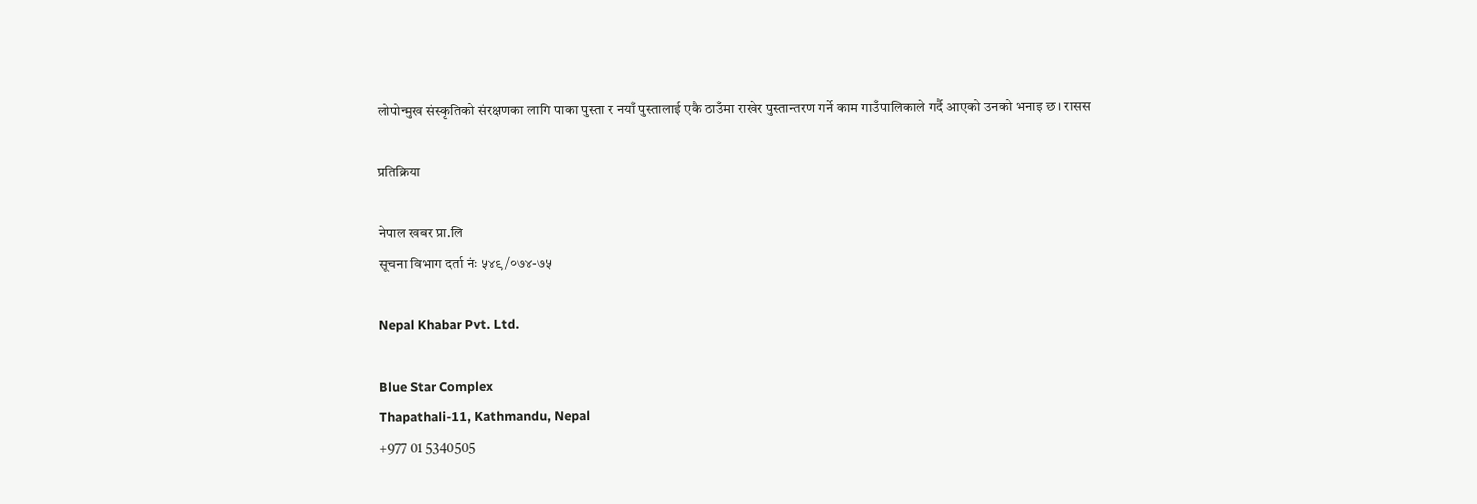लोपोन्मुख संस्कृतिको संरक्षणका लागि पाका पुस्ता र नयाँ पुस्तालाई एकै ठाउँमा राखेर पुस्तान्तरण गर्ने काम गाउँपालिकाले गर्दै आएको उनको भनाइ छ। रासस

प्रतिक्रिया

नेपाल खबर प्रा.लि
सूचना विभाग दर्ता नंः ५४९/०७४-७५

Nepal Khabar Pvt. Ltd.

Blue Star Complex
Thapathali-11, Kathmandu, Nepal
+977 01 5340505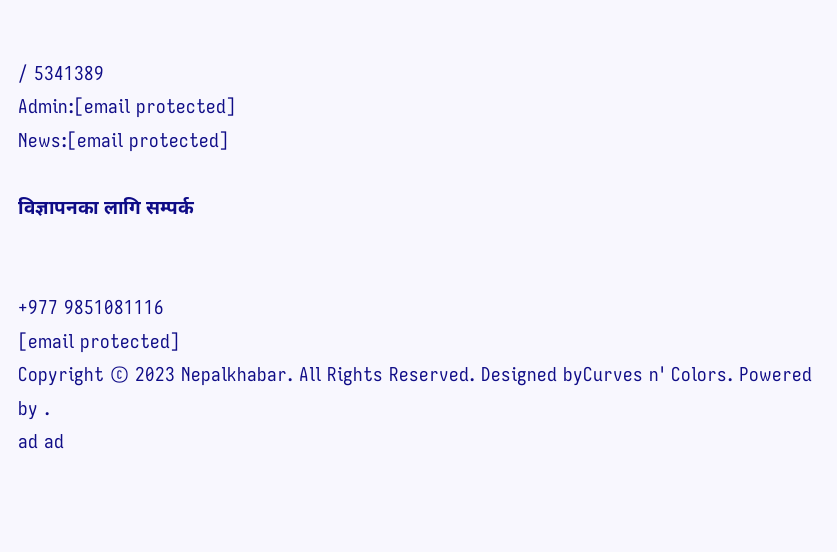/ 5341389
Admin:[email protected]
News:[email protected]

विज्ञापनका लागि सम्पर्क


+977 9851081116
[email protected]
Copyright © 2023 Nepalkhabar. All Rights Reserved. Designed byCurves n' Colors. Powered by .
ad ad